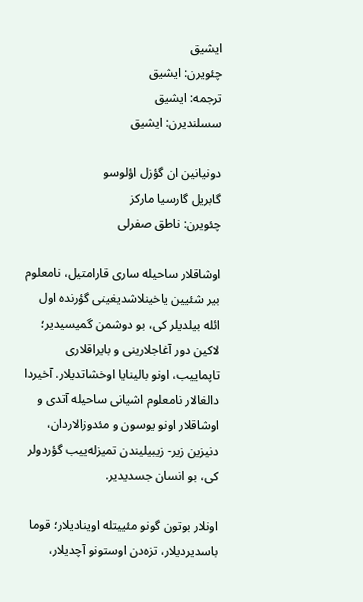ایشیق
چئویرن: ایشیق
ترجمه: ایشیق
سسلندیرن: ایشیق

دونیانین ان گؤزل اؤلوسو
گابریل گارسیا مارکز
چئویرن: ناطق صفرلی

اوشاقلار ساحیله ساری قارامتیل، نامعلوم بیر شئیین یاخینلاشدیغینی گؤرنده اول ائله بیلدیلر کی، بو دوشمن گمیسیدیر؛ لاکین دور آغاجلارینی و بایراقلاری تاپماییب، اونو بالینایا اوخشاتدیلار. آخیردا دالغالار نامعلوم اشیانی ساحیله آتدی و اوشاقلار اونو یوسون و مئدوزالاردان، دنیزین زیر- زیبیلیندن تمیزله‌ییب گؤردولر کی، بو انسان جسدیدیر.

اونلار بوتون گونو مئییتله اوینادیلار؛ قوما باسدیردیلار، تزه‌دن اوستونو آچدیلار،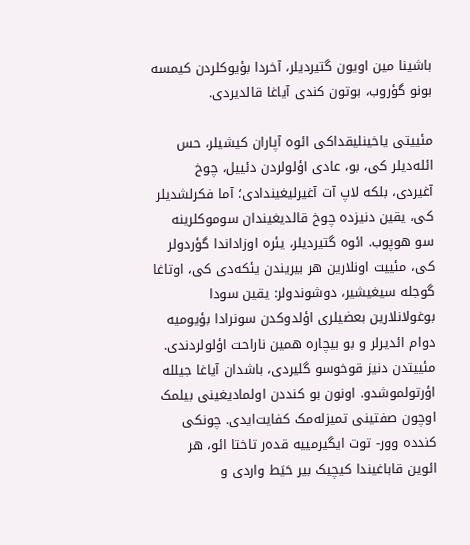باشینا مین اویون گتیردیلر، آخردا بؤیوکلردن کیمسه بونو گؤروب، بوتون کندی آیاغا قالدیردی.

مئییتی یاخینلیقداکی ائوه آپاران کیشیلر، حس ائله‌دیلر کی، بو، عادی اؤلولردن دئییل، چوخ آغیردی، بلکه لاپ آت آغیرلیغیندادی؛ آما فکرلشدیلر کی، یقین دنیزده چوخ قالدیغیندان سوموکلرینه سو هوپوب. ائوه گتیردیلر، یئره اوزاداندا گؤردولر کی، مئییت اونلارین هر بیریندن یئکه‌دی کی، اوتاغا گوجله سیغیشیر، دوشوندولر: یقین سودا بوغولانلارین بعضیلری اؤلدوکدن سونرادا بؤیومیه دوام ائدیرلر و بو بیچاره همین ناراحت اؤلولردندی. مئییتدن دنیز قوخوسو گلیردی، باشدان آیاغا جیلله اؤرتولموشدو. اونون بو کنددن اولمادیغینی بیلمک اوچون صفتینی تمیزله‌مک کفایت‌ایدی. چونکی کندده وور- توت ایگیرمییه قده‌ر تاختا ائو، هر ائوین قاباغیندا کیچیک بیر حَیَط واردی و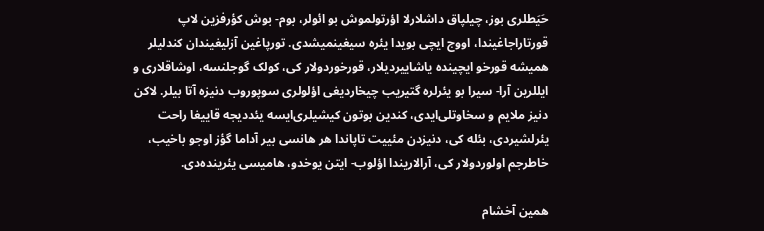حَیَطلری بوز، چیلپاق داشلارلا اؤرتولموش بو ائولر، بوم- بوش کؤرفزین لاپ قورتاراجاغیندا، اووج ایچی بویدا یئره سیغینمیشدی. تورپاغین آزلیغیندان کندلیلر همیشه قورخو ایچینده یاشاییردیلار، قورخوردولار کی، کولک گوجلنسه، اوشاقلاری و ایللرین آرا- سیرا بو یئرلره گتیریب چیخاردیغی اؤلولری سوپوروب دنیزه آتا بیلر. لاکن دنیز ملایم و سخاوتلی‌ایدی، کندین بوتون کیشیلری‌ایسه یئددیجه قاییغا راحت یئرلشیردی، بئله کی، دنیزدن مئییت تاپاندا هر هانسی بیر آداما گؤز اوجو باخیب، خاطرجم اولوردولار کی، آرالاریندا اؤلوب- ایتن یوخدو، هامیسی یئرینده‌دی.

همین آخشام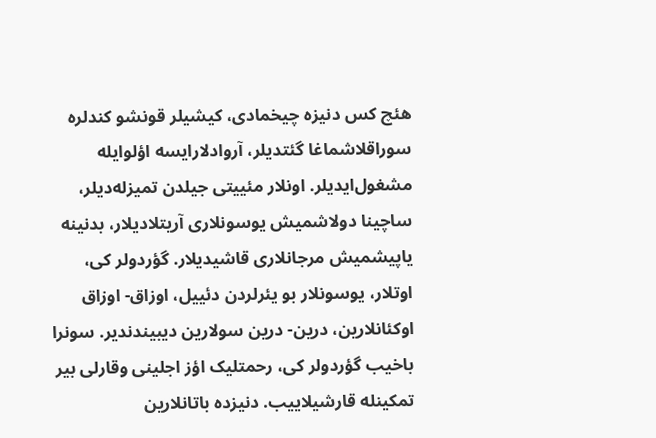هئچ کس دنیزه چیخمادی، کیشیلر قونشو کندلره سوراقلاشماغا گئتدیلر، آروادلار‌ایسه اؤلوایله مشغول‌ایدیلر. اونلار مئییتی جیلدن تمیزله‌دیلر، ساچینا دولاشمیش یوسونلاری آریتلادیلار، بدنینه یاپیشمیش مرجانلاری قاشیدیلار. گؤردولر کی، اوتلار، یوسونلار بو یئرلردن دئییل، اوزاق- اوزاق اوکئانلارین، درین- درین سولارین دیبیندندیر. سونرا باخیب گؤردولر کی، رحمتلیک اؤز اجلینی وقارلی بیر تمکینله قارشیلاییب. دنیزده باتانلارین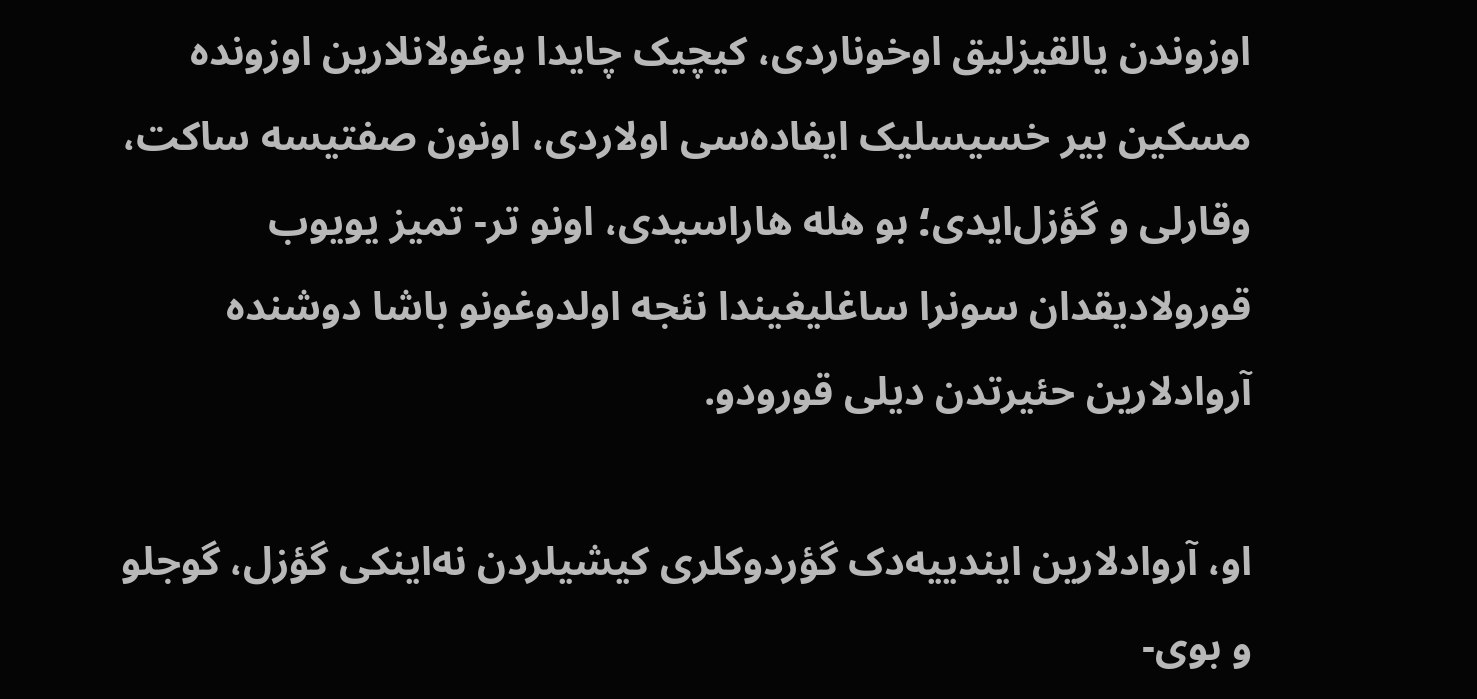اوزوندن یالقیزلیق اوخوناردی، کیچیک چایدا بوغولانلارین اوزونده مسکین بیر خسیسلیک ایفاده‌سی اولاردی، اونون صفتیسه ساکت، وقارلی و گؤزل‌ایدی؛ بو هله هاراسیدی، اونو تر- تمیز یویوب قورولادیقدان سونرا ساغلیغیندا نئجه اولدوغونو باشا دوشنده آروادلارین حئیرتدن دیلی قورودو.

او، آروادلارین ایندییه‌دک گؤردوکلری کیشیلردن نه‌اینکی گؤزل، گوجلو و بوی-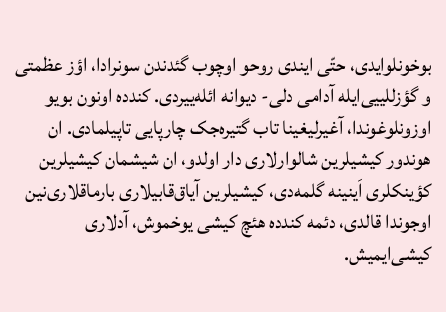بوخونلوایدی، حتّی ایندی روحو اوچوب گئدندن سونرادا، اؤز عظمتی و گؤزللییی‌ایله آدامی دلی- دیوانه ائله‌ییردی. کندده اونون بویو اوزونلوغوندا، آغیرلیغینا تاب گتیره‌جک چارپایی تاپیلمادی. ان هوندور کیشیلرین شالوارلاری دار اولدو، ان شیشمان کیشیلرین کؤینکلری اَینینه گلمه‌دی، کیشیلرین آیاق‌قابیلاری بارماقلاری‌نین اوجوندا قالدی، دئمه کندده هئچ کیشی یوخموش، آدلاری کیشی‌ایمیش.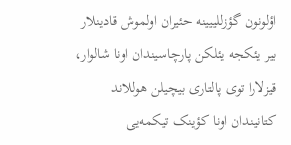اؤلونون گؤزللییینه حئیران اولموش قادینلار بیر یئکجه یئلکن پارچاسیندان اونا شالوار، قیزلارا توی پالتاری بیچیلن هوللاند کتانیندان اونا کؤینک تیکمه‌یی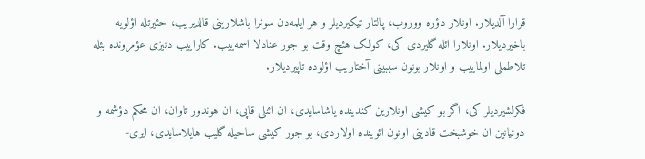قرارا آلدیلار. اونلار دؤره ووروب، پالتار تیکیردیلر و هر ایلمه‌دن سونرا باشلارینی قالدیریب، حئیرتله اؤلویه باخیردیلار. اونلارا ائله گلیردی کی، کولک هئچ وقت بو جور عنادلا اسمه‌ییب. کاراییب دنیزی عؤمرونده بئله تلاطملی اولماییب و اونلار بونون سببینی آختاریب اؤلوده تاپیردیلار.

فکرلشیردیلر کی، اگر بو کیشی اونلارین کندینده یاشاسایدی، ان ائنلی قاپی، ان هوندور تاوان، ان محکم دؤشمه و دونیانین ان خوشبخت قادینی اونون ائوینده اولاردی، بو جور کیشی ساحیله گلیب هایلاسایدی، ایری-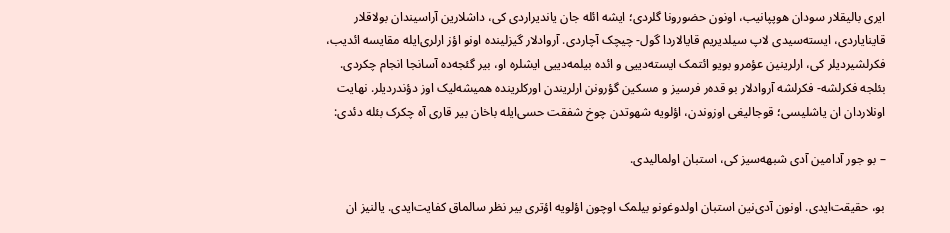ایری بالیقلار سودان هوپپانیب، اونون حضورونا گلردی؛ ایشه ائله جان یاندیراردی کی، داشلارین آراسیندان بولاقلار قاینایاردی، ایسته‌سیدی لاپ سیلدیریم قایالاردا گول- چیچک آچاردی. آروادلار گیزلینده اونو اؤز ارلری‌ایله مقایسه ائدیب، فکرلشیردیلر کی، ارلرینین عؤمرو بویو ائتمک ایسته‌دییی و ائده بیلمه‌دییی ایشلره او، بیر گئجه‌ده آسانجا انجام چکردی. بئلجه فکرلشه- فکرلشه آروادلار بو قده‌ر فرسیز و مسکین گؤرونن ارلریندن اورکلرینده همیشه‌لیک اوز دؤندردیلر. نهایت اونلاردان ان یاشلیسی؛ قوجالیغی اوزوندن، اؤلویه شهوتدن چوخ شفقت حسی‌ایله باخان بیر قاری آه چکرک بئله دئدی:

– بو جور آدامین آدی شبهه‌سیز کی، استبان اولمالیدی.

بو، حقیقت‌ایدی. اونون آدی‌نین استبان اولدوغونو بیلمک اوچون اؤلویه اؤتری بیر نظر سالماق کفایت‌ایدی. یالنیز ان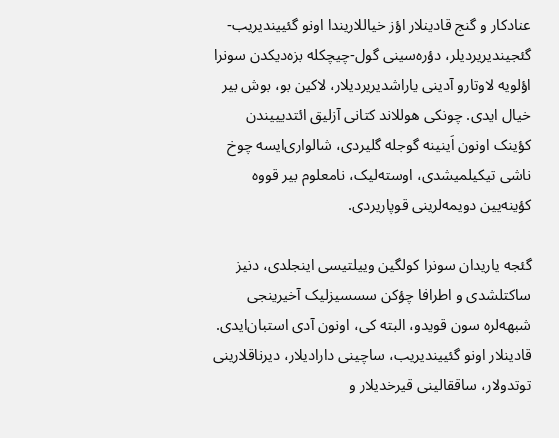عنادکار و گنج قادینلار اؤز خیاللاریندا اونو گئییندیریب- گئجیندیریردیلر، دؤره‌سینی گول-چیچکله بزه‌دیکدن سونرا اؤلویه لاوتارو آدینی یاراشدیریردیلار، لاکین بو، بوش بیر خیال ایدی. چونکی هوللاند کتانی آزلیق ائتدیییندن کؤینک اونون اَینینه گوجله گلیردی، شالواری‌ایسه چوخ ناشی تیکیلمیشدی، اوسته‌لیک، نامعلوم بیر قووه کؤینه‌یین دویمه‌لرینی قوپاریردی.

گئجه یاریدان سونرا کولگین وییلتیسی اینجلدی، دنیز ساکتلشدی و اطرافا چؤکن سسسیزلیک آخیرینجی شبهه‌لره سون قویدو، البته کی، اونون آدی استبان‌ایدی. قادینلار اونو گئییندیریب، ساچینی دارادیلار، دیرناقلارینی توتدولار، ساققالینی قیرخدیلار و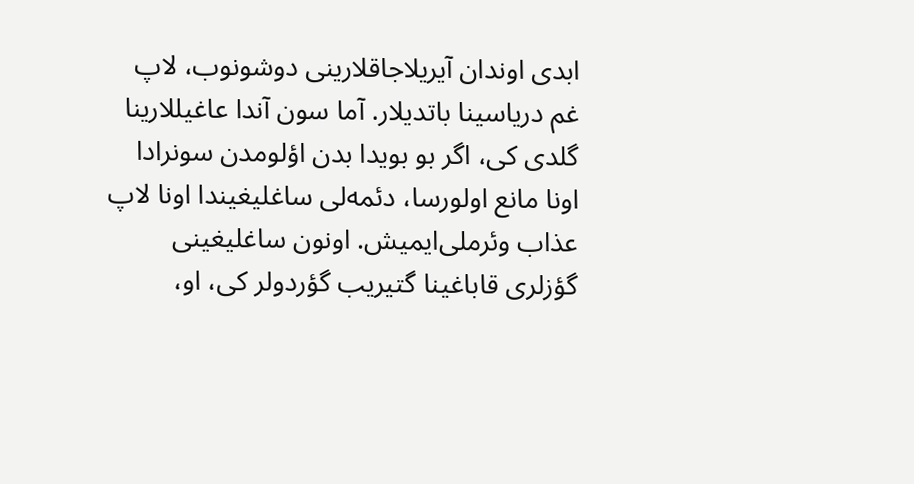ابدی اوندان آیریلاجاقلارینی دوشونوب، لاپ غم دریاسینا باتدیلار. آما سون آندا عاغیللارینا گلدی کی، اگر بو بویدا بدن اؤلومدن سونرادا اونا مانع اولورسا، دئمه‌لی ساغلیغیندا اونا لاپ عذاب وئرملی‌ایمیش. اونون ساغلیغینی گؤزلری قاباغینا گتیریب گؤردولر کی، او،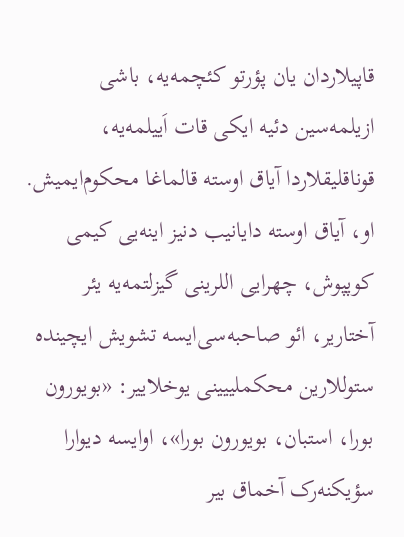قاپیلاردان یان پؤرتو کئچمه‌یه، باشی ازیلمه‌سین دئیه ایکی قات اَییلمه‌یه، قوناقلیقلاردا آیاق اوسته قالماغا محکوم‌ایمیش. او، آیاق اوسته دایانیب دنیز اینه‌یی کیمی کوپپوش، چهرایی اللرینی گیزلتمه‌یه یئر آختاریر، ائو صاحبه‌سی‌ایسه تشویش ایچینده ستوللارین محکملییینی یوخلاییر: «بویورون بورا، استبان، بویورون بورا»، اوایسه دیوارا سؤیکنه‌رک آخماق بیر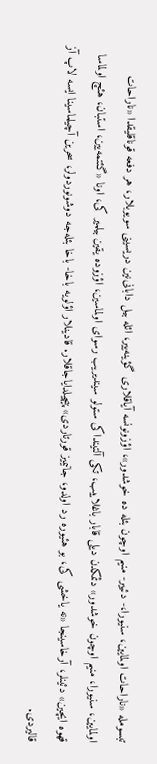تبسومله «ناراحات اولمایین، سنیورا،- دئییر- منیم اوچون بئله ده خوشدور»، اؤزونونسه آیاقلاری گؤینه‌ییر، ائله بیل دابانی‌نین دریسینی سویوبلار، هر دفعه قوناقلیقدا «ناراحات اولمایین، سنیورا، منیم اوچون خوشدور» دئمکدن دیلی قابار باغلاییب، تکی آلتینداکی ستولو سیندیریب رسوای اولماسین، اؤزوده یقین بیلمیر کی، اونا «گئتمه‌یین، استبان، هئچ اولماسا قهوه ایچین» دئینلر، آرخاسینجا «نه یاخشی کی، بو هئیوره رد اولدو، جانیمیز قورتاردی» پیچیلدایاجاقلار. قادینلار اؤلویه باخا- باخا بئله‌جه دوشونوردولر، سحرین آچیلماسینا ایسه لاپ آز قالیردی.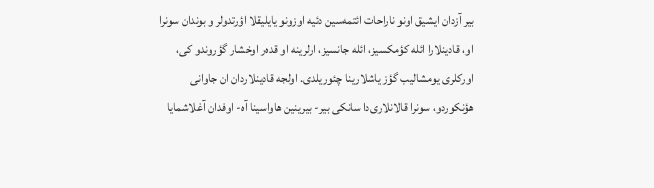بیر آزدان ایشیق اونو ناراحات ائتمه‌سین دئیه اوزونو یایلیقلا اؤرتدولر و بوندان سونرا او، قادینلارا ائله کؤمکسیز، ائله جانسیز، ارلرینه او قده‌ر اوخشار گؤروندو کی، اورکلری یومشالیب گؤز یاشلارینا چئوریلدی. اولجه قادینلاردان ان جاوانی هؤنکوردو، سونرا قالانلاری‌دا سانکی بیر- بیرینین هاواسینا آه- اوفدان آغلاشمایا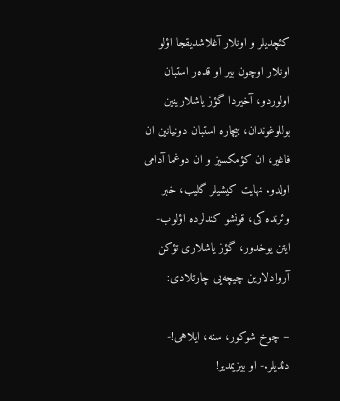کئچدیلر و اونلار آغلاشدیقجا اؤلو اونلار اوچون بیر او قده‌ر استبان اولوردو، آخیردا گؤز یاشلارینین بوللوغوندان، بیچاره استبان دونیانین ان فاغیر، ان کؤمکسیز و ان دوغما آدامی اولدو. نهایت کیشیلر گلیب، خبر وئرنده کی، قونشو کندلرده اؤلوب- ایتن یوخدور، گؤز یاشلاری تؤکن آروادلارین چیچه‌یی چارتلادی:

– چوخ شوکور، سنه، ایلاهی!- دئدیلر.- او بیزیمدیر!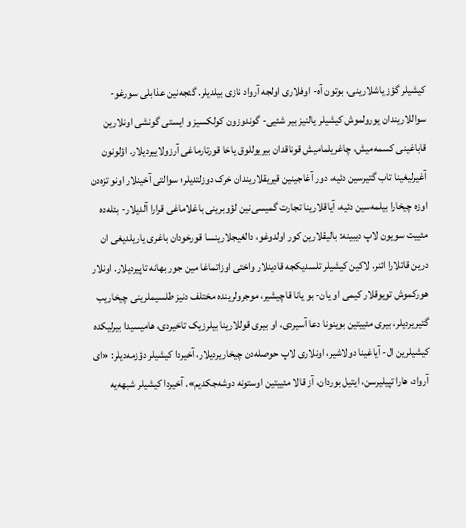کیشیلر گؤز یاشلارینی، بوتون آه- اوفلاری اولجه آرواد نازی بیلدیلر. گئجه‌نین عذابلی سورغو-سواللاریندان یورولموش کیشیلر یالنیز بیر شئیی- گوندوزون کولکسیز و ایستی گونشی اونلارین قاباغینی کسمه‌میش، چاغریلمامیش قوناقدان بیریوللوق یاخا قورتارماغی آرزولاییردیلار. اؤلونون آغیرلیغینا تاب گتیرسین دئیه، دور آغاجینین قیریقلاریندان خرک دوزلتدیلر؛ سوالتی آخینلار اونو تزه‌دن اوزه چیخارا بیلمه‌سین دئیه، آیاقلارینا تجارت گمیسی‌نین لؤوبرینی باغلاماغی قرارا آلدیلار- بئله‌ده مئییت سویون لاپ دیبینه: بالیقلارین کور اولدوغو، دالغیجلارینسا قورخودان باغری یاریلدیغی ان درین قاتلارا ائنر. لاکین کیشیلر تلسدیکجه قادینلار واختی اوزاتماغا مین جور بهانه تاپیردیلار. اونلار هورکموش تویوقلار کیمی او یان- بو یانا قاچیشیر، موجرولرینده مختلف دنیز طلسیملرینی چیخاریب گتیریردیلر، بیری مئییتین بوینونا دعا آسیردی، او بیری قوللارینا بیلرزیک تاخیردی، هامیسیدا بیرلیکده کیشیلرین ال- آیاغینا دولاشیر، اونلاری لاپ حوصله‌دن چیخاریردیلار، آخیردا کیشیلر دؤزمه‌دیلر: «ای آرواد، هارا تپیلیرسن، ایتیل بوردان، آز قالا مئییتین اوستونه دوشه‌جکدیم». آخیردا کیشیلر شبهه‌یه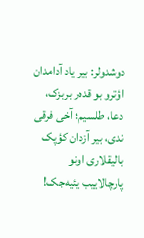دوشدولر: بیر یاد آدامدان اؤترو بو قده‌ر بربزک، دعا، طلسیم؛ آخی فرقی ندی، بیر آزدان کؤپک بالیقلاری اونو پارچالاییب یئیه‌جک!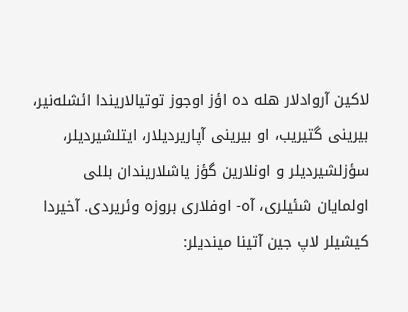لاکین آروادلار هله ده اؤز اوجوز توتیالاریندا ائشله‌نیر، بیرینی گتیریب، او بیرینی آپاریردیلار، ایتلشیردیلر، سؤزلشیردیلر و اونلارین گؤز یاشلاریندان بللی اولمایان شئیلری، آه- اوفلاری بروزه وئریردی. آخیردا کیشیلر لاپ جین آتینا میندیلر: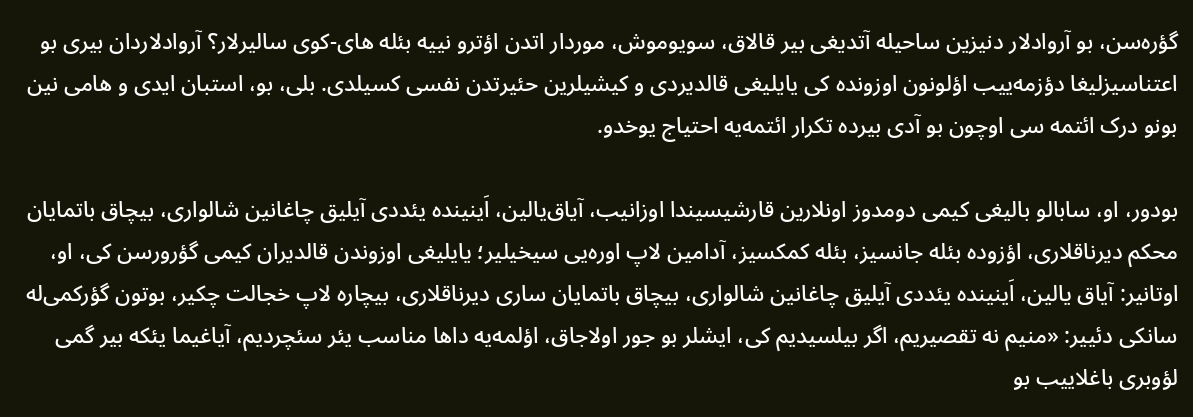گؤره‌سن، بو آروادلار دنیزین ساحیله آتدیغی بیر قالاق، سویوموش، موردار اتدن اؤترو نییه بئله های-کوی سالیرلار؟ آروادلاردان بیری بو اعتناسیزلیغا دؤزمه‌ییب اؤلونون اوزونده کی یایلیغی قالدیردی و کیشیلرین حئیرتدن نفسی کسیلدی. بلی، بو، استبان ایدی و هامی نین بونو درک ائتمه سی اوچون بو آدی بیرده تکرار ائتمه‌یه احتیاج یوخدو.

بودور، او، سابالو بالیغی کیمی دومدوز اونلارین قارشیسیندا اوزانیب، آیاق‌یالین، اَینینده یئددی آیلیق چاغانین شالواری، بیچاق باتمایان محکم دیرناقلاری، اؤزوده بئله جانسیز، بئله کمکسیز، آدامین لاپ اوره‌یی سیخیلیر؛ یایلیغی اوزوندن قالدیران کیمی گؤرورسن کی، او، اوتانیر: آیاق یالین، اَینینده یئددی آیلیق چاغانین شالواری، بیچاق باتمایان ساری دیرناقلاری، بیچاره لاپ خجالت چکیر، بوتون گؤرکمی‌له سانکی دئییر: «منیم نه تقصیریم، اگر بیلسیدیم کی، ایشلر بو جور اولاجاق، اؤلمه‌یه داها مناسب یئر سئچردیم، آیاغیما یئکه بیر گمی لؤوبری باغلاییب بو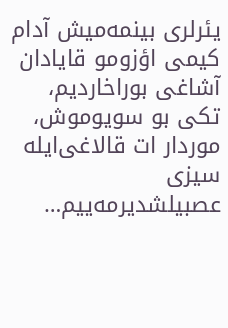یئرلری بینمه‌میش آدام کیمی اؤزومو قایادان آشاغی بوراخاردیم، تکی بو سویوموش، موردار ات قالاغی‌ایله سیزی عصبیلشدیرمه‌ییم…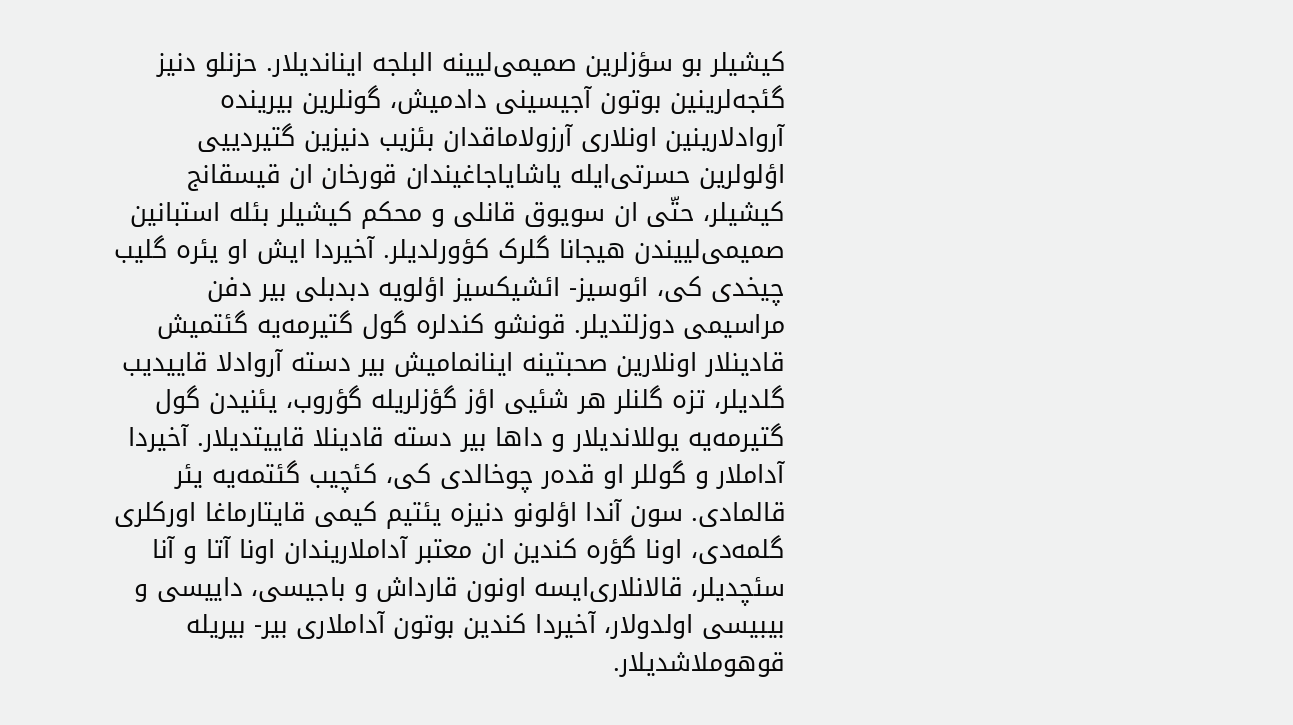کیشیلر بو سؤزلرین صمیمی‌لیینه البلجه ایناندیلار. حزنلو دنیز گئجه‌لرینین بوتون آجیسینی دادمیش، گونلرین بیرینده آروادلارینین اونلاری آرزولاماقدان بئزیب دنیزین گتیردییی اؤلولرین حسرتی‌ایله یاشایاجاغیندان قورخان ان قیسقانج کیشیلر، حتّی ان سویوق قانلی و محکم کیشیلر بئله استبانین صمیمی‌لییندن هیجانا گلرک کؤورلدیلر. آخیردا ایش او یئره گلیب چیخدی کی، ائوسیز- ائشیکسیز اؤلویه دبدبلی بیر دفن مراسیمی دوزلتدیلر. قونشو کندلره گول گتیرمه‌یه گئتمیش قادینلار اونلارین صحبتینه اینانمامیش بیر دسته آروادلا قاییدیب گلدیلر، تزه گلنلر هر شئیی اؤز گؤزلریله گؤروب، یئنیدن گول گتیرمه‌یه یوللاندیلار و داها بیر دسته قادینلا قاییتدیلار. آخیردا آداملار و گوللر او قده‌ر چوخالدی کی، کئچیب گئتمه‌یه یئر قالمادی. سون آندا اؤلونو دنیزه یئتیم کیمی قایتارماغا اورکلری گلمه‌دی، اونا گؤره کندین ان معتبر آداملاریندان اونا آتا و آنا سئچدیلر، قالانلاری‌ایسه اونون قارداش و باجیسی، داییسی و بیبیسی اولدولار، آخیردا کندین بوتون آداملاری بیر- بیریله قوهوملاشدیلار.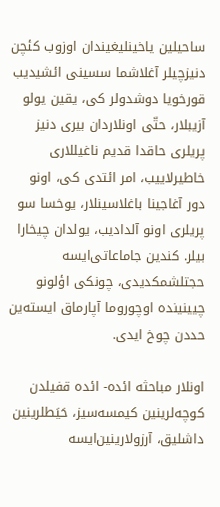ساحیلین یاخینلیغیندان اوزوب کئچن دنیزچیلر آغلاشما سسینی ائشیدیب قورخویا دوشدولر کی، یقین یولو آزیبلار، حتّی اونلاردان بیری دنیز پریلری حاقدا قدیم ناغیللاری خاطیرلاییب، امر ائتدی کی، اونو دور آغاجینا باغلاسینلار، یوخسا سو پریلری اونو آلدادیب، یولدان چیخارا بیلر. کندین جاماعاتی‌ایسه حجتلشمکدیدی، چونکی اؤلونو چیینینده اوچوروما آپارماق ایسته‌ین حددن چوخ ایدی.

اونلار مباحثه ائده- ائده قفیلدن کوچه‌لرینین کیمسه‌سیز، حَیَطلرینین داشلیق، آرزولارینین‌ایسه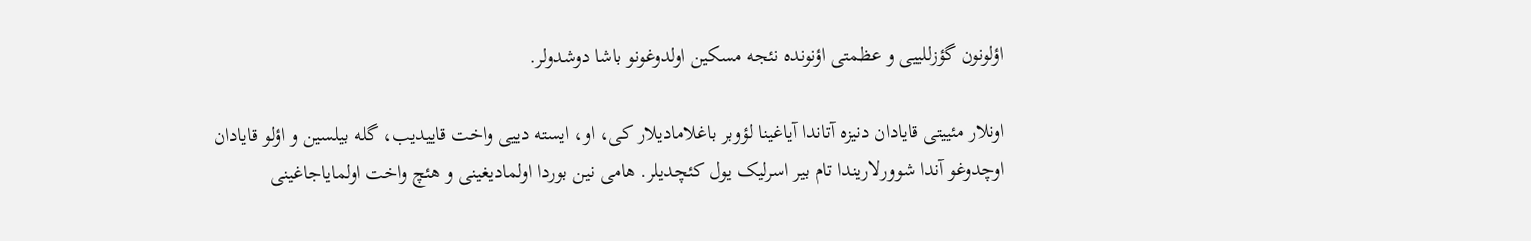اؤلونون گؤزللییی و عظمتی اؤنونده نئجه مسکین اولدوغونو باشا دوشدولر.

اونلار مئییتی قایادان دنیزه آتاندا آیاغینا لؤوبر باغلامادیلار کی، او، ایسته دییی واخت قاییدیب، گله بیلسین و اؤلو قایادان اوچدوغو آندا شوورلاریندا تام بیر اسرلیک یول کئچدیلر. هامی نین بوردا اولمادیغینی و هئچ واخت اولمایاجاغینی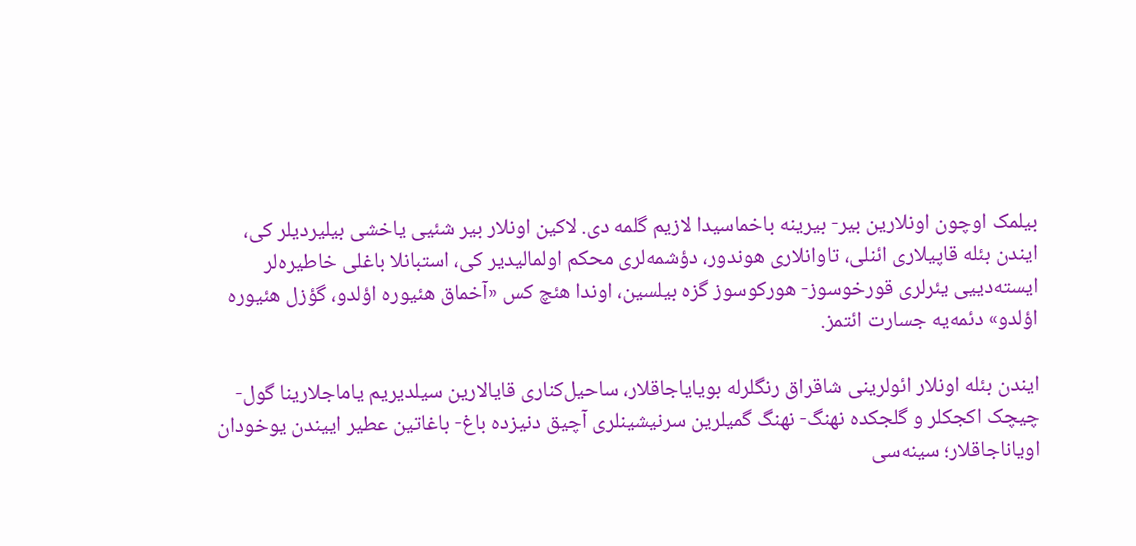بیلمک اوچون اونلارین بیر- بیرینه باخماسیدا لازیم گلمه دی. لاکین اونلار بیر شئیی یاخشی بیلیردیلر کی، ایندن بئله قاپیلاری ائنلی، تاوانلاری هوندور، دؤشمه‌لری محکم اولمالیدیر کی، استبانلا باغلی خاطیره‌لر ایسته‌دییی یئرلری قورخوسوز- هورکوسوز گزه بیلسین، اوندا هئچ کس «آخماق هئیوره اؤلدو، گؤزل هئیوره اؤلدو» دئمه‌یه جسارت ائتمز.

ایندن بئله اونلار ائولرینی شاقراق رنگلرله بویایاجاقلار، ساحیل‌کناری قایالارین سیلدیریم یاماجلارینا گول-چیچک اکجکلر و گلجکده نهنگ- نهنگ گمیلرین سرنیشینلری آچیق دنیزده باغ- باغاتین عطیر اییندن یوخودان اویاناجاقلار؛ سینه‌سی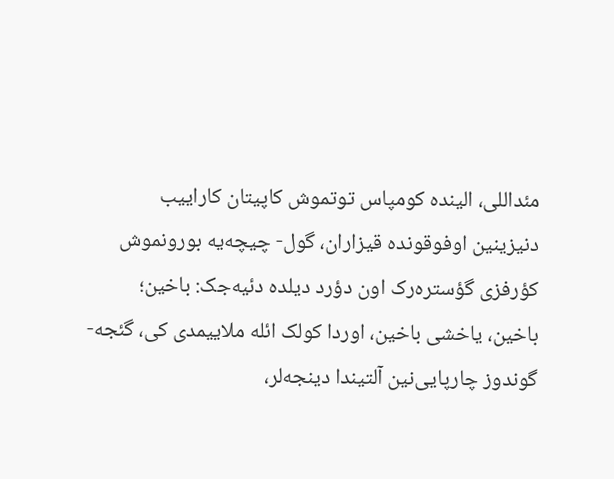مئداللی، الینده کومپاس توتموش کاپیتان کاراییب دنیزینین اوفوقونده قیزاران، گول- چیچه‌یه بورونموش کؤرفزی گؤستره‌رک اون دؤرد دیلده دئیه‌جک: باخین؛ باخین، یاخشی باخین، اوردا کولک ائله ملاییمدی کی، گئجه-گوندوز چارپایی‌نین آلتیندا دینجه‌لر،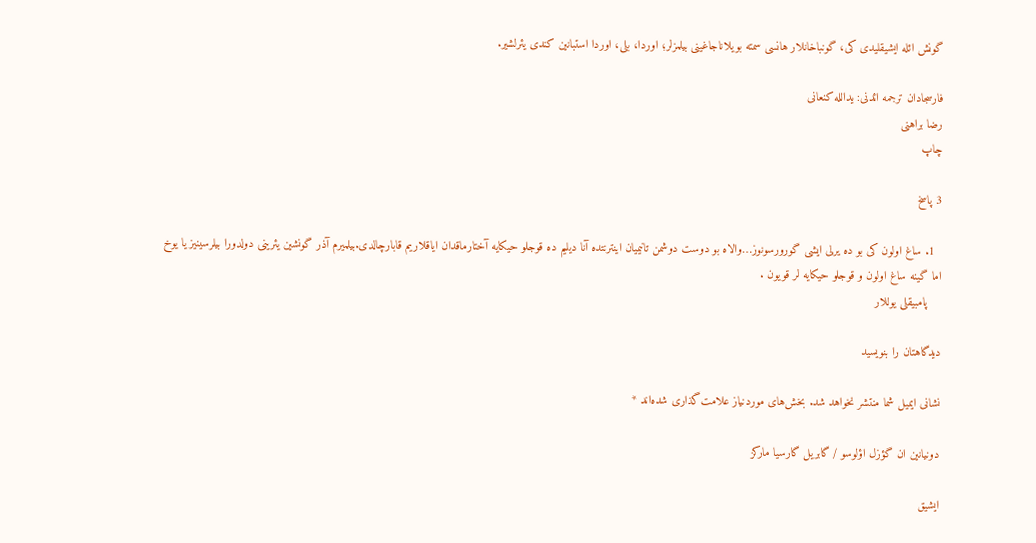گونش ائله ایشیقلیدی کی، گونباخانلار هانسی سمته بویلاناجاغینی بیلمزلر؛ اوردا، بلی، اوردا استبانین کندی یئرلشیر.

فارسجادان ترجمه ائدنی: یدالله کنعانی
رضا براهنی
چاپ

3 پاسخ

  1. ساغ اولون کی بو ده یرلی ایشی گورورسونوز…والاه بو دوست دوشمن تانیمیان اینترنتده آنا دیلیم ده قوجلو حیکایه آختارماقدان ایاقلاریم قابارچالدی.بیلمیرم آذر گونشین یئرینی دولدورا بیلرسینیز یا یوخ اما گینه ساغ اولون و قوجلو حیکایه لر قویون .
    پامبیقلی یوللار

دیدگاهتان را بنویسید

نشانی ایمیل شما منتشر نخواهد شد. بخش‌های موردنیاز علامت‌گذاری شده‌اند *

دونیانین ان گؤزل اؤلوسو / گابریل گارسیا مارکز

ایشیق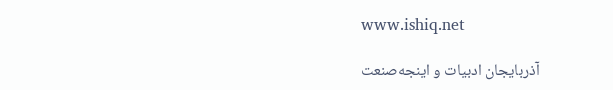www.ishiq.net

آذربایجان ادبیات و اینجه‌صنعت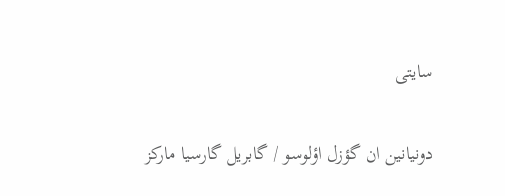سایتی

دونیانین ان گؤزل اؤلوسو / گابریل گارسیا مارکز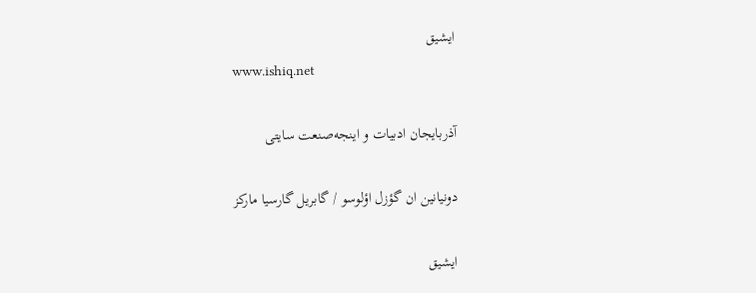ایشیق
www.ishiq.net

آذربایجان ادبیات و اینجه‌صنعت سایتی

دونیانین ان گؤزل اؤلوسو / گابریل گارسیا مارکز

ایشیق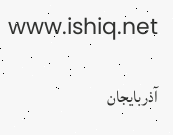www.ishiq.net

آذربایجان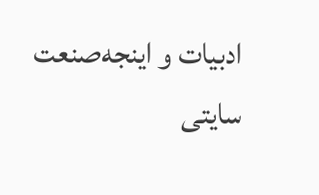ادبیات و اینجه‌صنعت سایتی